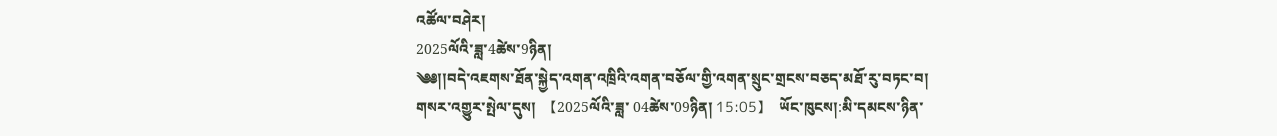འཚོལ་བཤེར།
2025ལོའི་ཟླ་4ཚེས་9ཉིན།
༄༅།།བདེ་འཇགས་ཐོན་སྐྱེད་འགན་འཁྲིའི་འགན་བཅོལ་གྱི་འགན་སྲུང་གྲངས་བཅད་མཐོ་རུ་བཏང་བ།
གསར་འགྱུར་སྤེལ་དུས།  【2025ལོའི་ཟླ་ 04ཚེས་09ཉིན། 15:05】  ཡོང་ཁུངས།:མི་དམངས་ཉིན་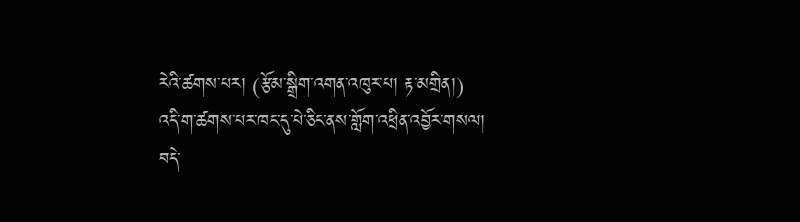རེའི་ཚགས་པར། (རྩོམ་སྒྲིག་འགན་འཁུར་པ། རྟ་མགྲིན།)
འདི་ག་ཚགས་པར་ཁང་དུ་པེ་ཅིང་ནས་གློག་འཕྲིན་འབྱོར་གསལ། བདེ་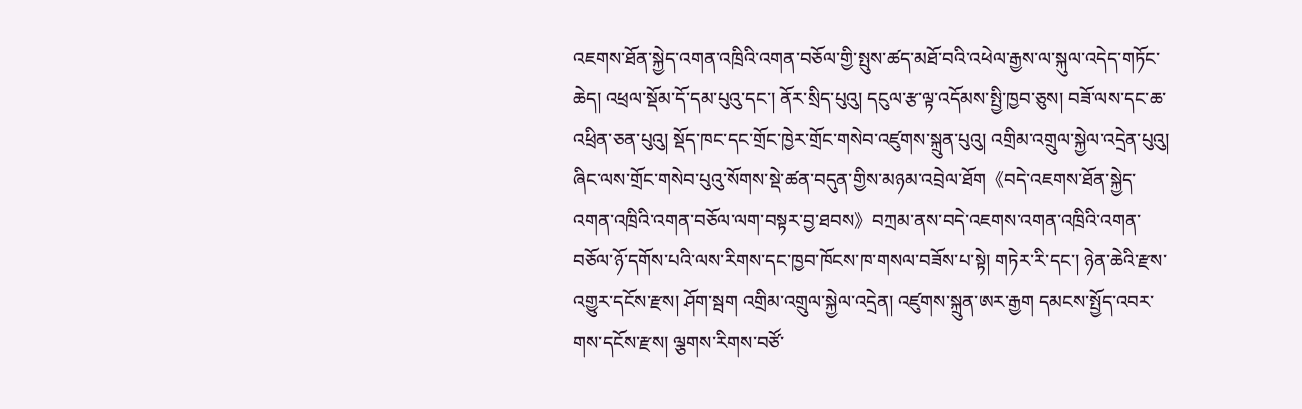འཇགས་ཐོན་སྐྱེད་འགན་འཁྲིའི་འགན་བཅོལ་གྱི་སྤུས་ཚད་མཐོ་བའི་འཕེལ་རྒྱས་ལ་སྐུལ་འདེད་གཏོང་ཆེད། འཕྲལ་སྡོམ་དོ་དམ་པུའུ་དང་། ནོར་སྲིད་པུའུ། དངུལ་རྩ་ལྟ་འདོམས་སྤྱི་ཁྱབ་ཅུས། བཟོ་ལས་དང་ཆ་འཕྲིན་ཅན་པུའུ། སྡོད་ཁང་དང་གྲོང་ཁྱེར་གྲོང་གསེབ་འཛུགས་སྐྲུན་པུའུ། འགྲིམ་འགྲུལ་སྐྱེལ་འདྲེན་པུའུ། ཞིང་ལས་གྲོང་གསེབ་པུའུ་སོགས་སྡེ་ཚན་བདུན་གྱིས་མཉམ་འབྲེལ་ཐོག《བདེ་འཇགས་ཐོན་སྐྱེད་འགན་འཁྲིའི་འགན་བཅོལ་ལག་བསྟར་བྱ་ཐབས》བཀྲམ་ནས་བདེ་འཇགས་འགན་འཁྲིའི་འགན་བཅོལ་ཉོ་དགོས་པའི་ལས་རིགས་དང་ཁྱབ་ཁོངས་ཁ་གསལ་བཟོས་པ་སྟེ། གཏེར་རི་དང་། ཉེན་ཆེའི་རྫས་འགྱུར་དངོས་རྫས། ཤོག་སྦག འགྲིམ་འགྲུལ་སྐྱེལ་འདྲེན། འཛུགས་སྐྲུན་ཨར་རྒྱག དམངས་སྤྱོད་འབར་གས་དངོས་རྫས། ལྕགས་རིགས་བཙོ་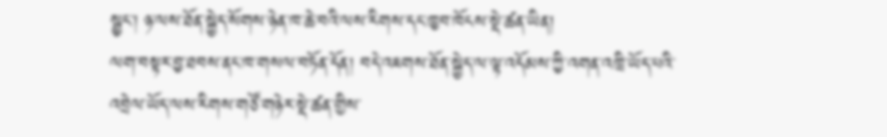སྦྱང་། ཉ་ལས་ཐོན་སྐྱེད་སོགས་ཉེན་ཁ་ཆེ་བའི་ལས་རིགས་དང་ཁྱབ་ཁོངས་སྡེ་ཚན་ཡིན།
ལག་བསྟར་བྱ་ཐབས་ནང་ཁ་གསལ་བཏོན་དོན། བདེ་འཇགས་ཐོན་སྐྱེད་ལ་ལྟ་འདོམས་ཀྱི་འགན་འཁྲི་ཡོད་པའི་འབྲེལ་ཡོད་ལས་རིགས་གཙོ་གཉེར་སྡེ་ཚན་གྱིས་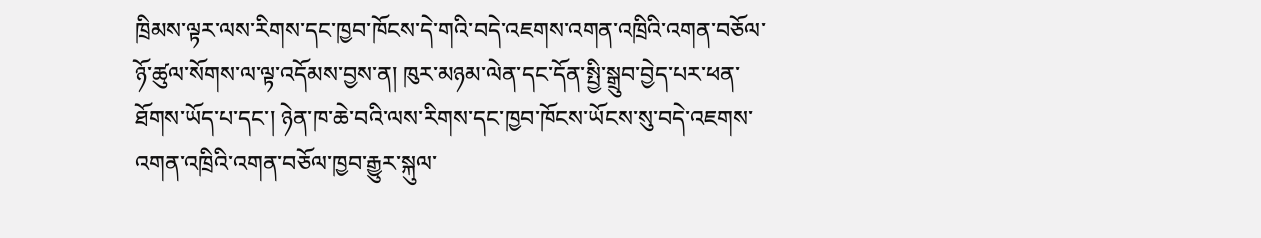ཁྲིམས་ལྟར་ལས་རིགས་དང་ཁྱབ་ཁོངས་དེ་གའི་བདེ་འཇགས་འགན་འཁྲིའི་འགན་བཅོལ་ཉོ་ཚུལ་སོགས་ལ་ལྟ་འདོམས་བྱས་ན། ཁུར་མཉམ་ལེན་དང་དོན་སྤྱི་སྒྲུབ་བྱེད་པར་ཕན་ཐོགས་ཡོད་པ་དང་། ཉེན་ཁ་ཆེ་བའི་ལས་རིགས་དང་ཁྱབ་ཁོངས་ཡོངས་སུ་བདེ་འཇགས་འགན་འཁྲིའི་འགན་བཅོལ་ཁྱབ་རྒྱུར་སྐུལ་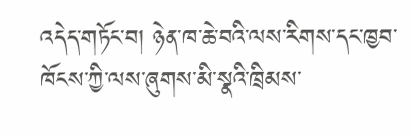འདེད་གཏོང་བ། ཉེན་ཁ་ཆེ་བའི་ལས་རིགས་དང་ཁྱབ་ཁོངས་ཀྱི་ལས་ཞུགས་མི་སྣའི་ཁྲིམས་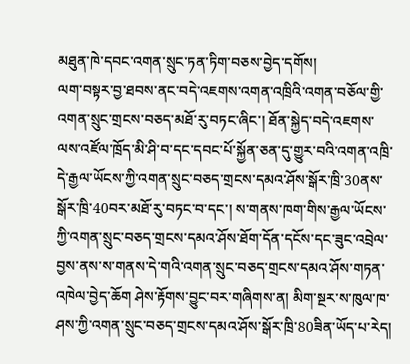མཐུན་ཁེ་དབང་འགན་སྲུང་ཏན་ཏིག་བཅས་བྱེད་དགོས།
ལག་བསྟར་བྱ་ཐབས་ནང་བདེ་འཇགས་འགན་འཁྲིའི་འགན་བཅོལ་གྱི་འགན་སྲུང་གྲངས་བཅད་མཐོ་རུ་བཏང་ཞིང་། ཐོན་སྐྱེད་བདེ་འཇགས་ལས་འཛོལ་ཁྲོད་མི་ཤི་བ་དང་དབང་པོ་སྐྱོན་ཅན་དུ་གྱུར་བའི་འགན་འཁྲི་དེ་རྒྱལ་ཡོངས་ཀྱི་འགན་སྲུང་བཅད་གྲངས་དམའ་ཤོས་སྒོར་ཁྲི་30ནས་སྒོར་ཁྲི་40བར་མཐོ་རུ་བཏང་བ་དང་། ས་གནས་ཁག་གིས་རྒྱལ་ཡོངས་ཀྱི་འགན་སྲུང་བཅད་གྲངས་དམའ་ཤོས་ཐོག་དོན་དངོས་དང་ཟུང་འབྲེལ་བྱས་ནས་ས་གནས་དེ་གའི་འགན་སྲུང་བཅད་གྲངས་དམའ་ཤོས་གཏན་འཁེལ་བྱེད་ཆོག ཤེས་རྟོགས་བྱུང་བར་གཞིགས་ན། མིག་སྔར་ས་ཁུལ་ཁ་ཤས་ཀྱི་འགན་སྲུང་བཅད་གྲངས་དམའ་ཤོས་སྒོར་ཁྲི་80ཟིན་ཡོད་པ་རེད།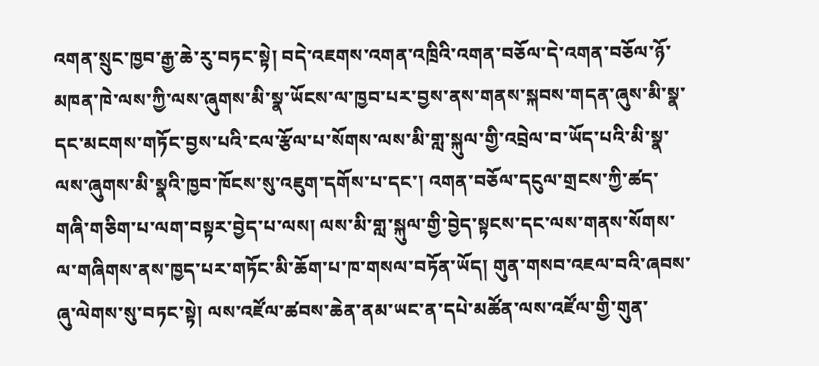འགན་སྲུང་ཁྱབ་རྒྱ་ཆེ་རུ་བཏང་སྟེ། བདེ་འཇགས་འགན་འཁྲིའི་འགན་བཅོལ་དེ་འགན་བཅོལ་ཉོ་མཁན་ཁེ་ལས་ཀྱི་ལས་ཞུགས་མི་སྣ་ཡོངས་ལ་ཁྱབ་པར་བྱས་ནས་གནས་སྐབས་གདན་ཞུས་མི་སྣ་དང་མངགས་གཏོང་བྱས་པའི་ངལ་རྩོལ་པ་སོགས་ལས་མི་གླ་སྐུལ་གྱི་འབྲེལ་བ་ཡོད་པའི་མི་སྣ་ལས་ཞུགས་མི་སྣའི་ཁྱབ་ཁོངས་སུ་འཇུག་དགོས་པ་དང་། འགན་བཅོལ་དངུལ་གྲངས་ཀྱི་ཚད་གཞི་གཅིག་པ་ལག་བསྟར་བྱེད་པ་ལས། ལས་མི་གླ་སྐུལ་གྱི་བྱེད་སྟངས་དང་ལས་གནས་སོགས་ལ་གཞིགས་ནས་ཁྱད་པར་གཏོང་མི་ཆོག་པ་ཁ་གསལ་བཏོན་ཡོད། གུན་གསབ་འཇལ་བའི་ཞབས་ཞུ་ལེགས་སུ་བཏང་སྟེ། ལས་འཛོལ་ཚབས་ཆེན་ནམ་ཡང་ན་དཔེ་མཚོན་ལས་འཛོལ་གྱི་གུན་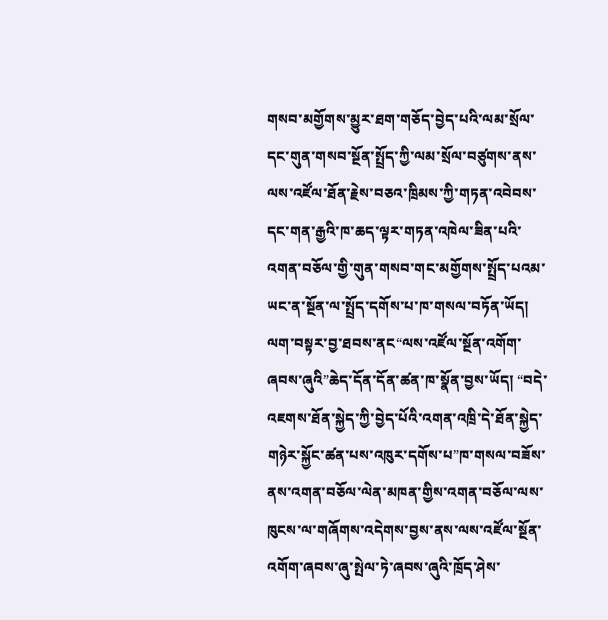གསབ་མགྱོགས་མྱུར་ཐག་གཅོད་བྱེད་པའི་ལམ་སྲོལ་དང་གུན་གསབ་སྔོན་སྤྲོད་ཀྱི་ལམ་སྲོལ་བཙུགས་ནས་ལས་འཛོལ་ཐོན་རྗེས་བཅའ་ཁྲིམས་ཀྱི་གཏན་འབེབས་དང་གན་རྒྱའི་ཁ་ཆད་ལྟར་གཏན་འཁེལ་ཟིན་པའི་འགན་བཅོལ་གྱི་གུན་གསབ་གང་མགྱོགས་སྤྲོད་པའམ་ཡང་ན་སྔོན་ལ་སྤྲོད་དགོས་པ་ཁ་གསལ་བཏོན་ཡོད།
ལག་བསྟར་བྱ་ཐབས་ནང“ལས་འཛོལ་སྔོན་འགོག་ཞབས་ཞུའི”ཆེད་དོན་དོན་ཚན་ཁ་སྣོན་བྱས་ཡོད། “བདེ་འཇགས་ཐོན་སྐྱེད་ཀྱི་བྱེད་པོའི་འགན་འཁྲི་དེ་ཐོན་སྐྱེད་གཉེར་སྐྱོང་ཚན་པས་འཁུར་དགོས་པ”ཁ་གསལ་བཟོས་ནས་འགན་བཅོལ་ལེན་མཁན་གྱིས་འགན་བཅོལ་ལས་ཁུངས་ལ་གཞོགས་འདེགས་བྱས་ནས་ལས་འཛོལ་སྔོན་འགོག་ཞབས་ཞུ་སྤེལ་ཏེ་ཞབས་ཞུའི་ཁྲོད་ཤེས་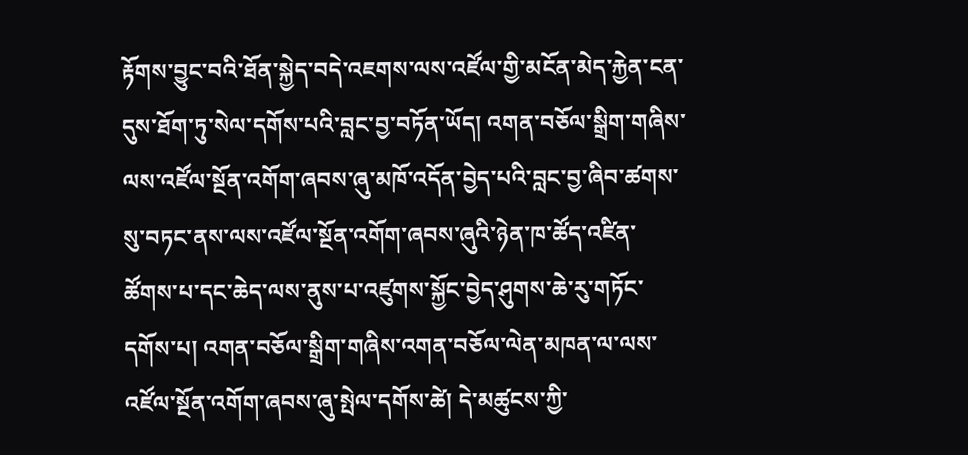རྟོགས་བྱུང་བའི་ཐོན་སྐྱེད་བདེ་འཇགས་ལས་འཛོལ་གྱི་མངོན་མེད་རྐྱེན་ངན་དུས་ཐོག་ཏུ་སེལ་དགོས་པའི་བླང་བྱ་བཏོན་ཡོད། འགན་བཅོལ་སྒྲིག་གཞིས་ལས་འཛོལ་སྔོན་འགོག་ཞབས་ཞུ་མཁོ་འདོན་བྱེད་པའི་བླང་བྱ་ཞིབ་ཚགས་སུ་བཏང་ནས་ལས་འཛོལ་སྔོན་འགོག་ཞབས་ཞུའི་ཉེན་ཁ་ཚོད་འཛིན་ཚོགས་པ་དང་ཆེད་ལས་ནུས་པ་འཛུགས་སྐྱོང་བྱེད་ཤུགས་ཆེ་རུ་གཏོང་དགོས་པ། འགན་བཅོལ་སྒྲིག་གཞིས་འགན་བཅོལ་ལེན་མཁན་ལ་ལས་འཛོལ་སྔོན་འགོག་ཞབས་ཞུ་སྤེལ་དགོས་ཚེ། དེ་མཚུངས་ཀྱི་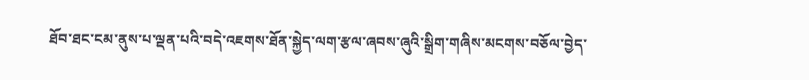ཐོབ་ཐང་ངམ་ནུས་པ་ལྡན་པའི་བདེ་འཇགས་ཐོན་སྐྱེད་ལག་རྩལ་ཞབས་ཞུའི་སྒྲིག་གཞིས་མངགས་བཅོལ་བྱེད་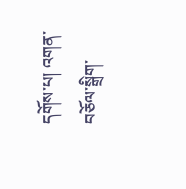དགོས་པ། འགན་བཅོལ་སྒྲིག་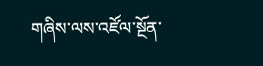གཞིས་ལས་འཛོལ་སྔོན་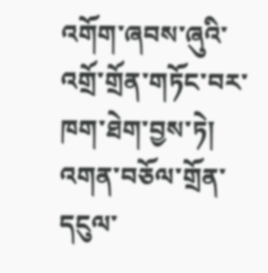འགོག་ཞབས་ཞུའི་འགྲོ་གྲོན་གཏོང་བར་ཁག་ཐེག་བྱས་ཏེ། འགན་བཅོལ་གྲོན་དངུལ་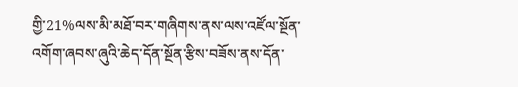གྱི་21%ལས་མི་མཐོ་བར་གཞིགས་ནས་ལས་འཛོལ་སྔོན་འགོག་ཞབས་ཞུའི་ཆེད་དོན་སྔོན་རྩིས་བཟོས་ནས་དོན་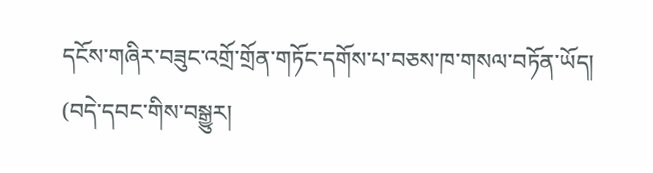དངོས་གཞིར་བཟུང་འགྲོ་གྲོན་གཏོང་དགོས་པ་བཅས་ཁ་གསལ་བཏོན་ཡོད།
(བདེ་དབང་གིས་བསྒྱུར།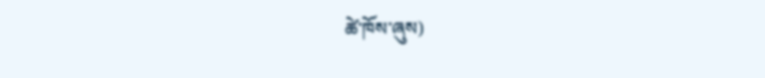ཚེ་ཁོས་ཞུས)